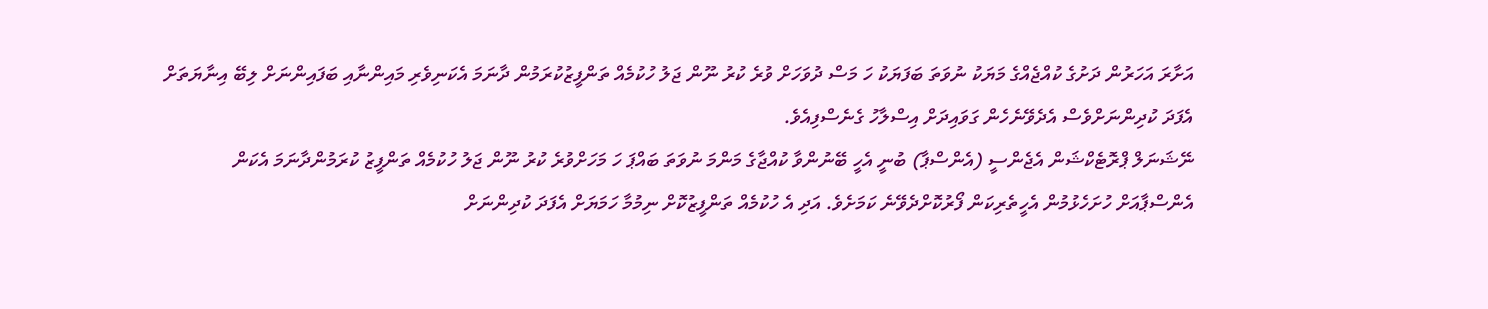އަށާރަ އަހަރުން ދަށުގެ ކުއްޖެއްގެ މަޔަކު ނުވަތަ ބަފަޔަކު ހަ މަސް ދުވަހަށް ވުރެ ކުރު ނޫން ޖަލު ހުކުމެއް ތަންފީޒުކުރަމުން ދާނަމަ އެކަނިވެރި މައިންނާއި ބަފައިންނަށް ލިބޭ އިނާޔަތަށް އެފަދަ ކުދިންނަށްވެސް އެދެވޭނެހެން ގަވައިދަށް އިސްލާހު ގެނެސްފިއެވެ.
ނޭޝަނަލް ޕްރޮޓެކްޝަން އެޖެންސީ (އެންސްޕާ) ބުނީ އެހީ ބޭނުންވާ ކުއްޖާގެ މަންމަ ނުވަތަ ބައްޕަ ހަ މަހަށްވުރެ ކުރު ނޫން ޖަލު ހުކުމެއް ތަންފީޒު ކުރަމުންދާނަމަ އެކަން އެންސްޕާއަށް ހުށަހެޅުމުން އެހީތެރިކަން ފޯރުކޮށްދެވޭނެ ކަމަށެވެ. އަދި އެ ހުކުމެއް ތަންފީޒުކޮށް ނިމުމާ ހަމަޔަށް އެފަދަ ކުދިންނަށް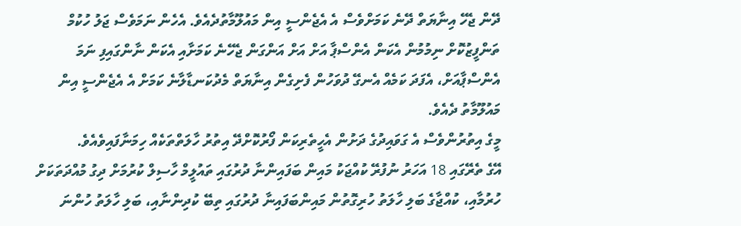ދޭން ޖެހޭ އިނާޔަތް ދޭނެ ކަމަށްވެސް އެ އެޖެންސީ އިން މައުލޫމާތުދެއެވެ. އެހެން ނަމަވެސް ޖަލު ހުކުމް ތަންފީޒުކޮށް ނިމުމުން އެކަން އެންސްޕާ އަށް އަށް އަންގަން ޖެހޭނެ ކަމަށާއި އެކަން ނާންގައިފި ނަމަ އެންސްޕާއަށް، އެފަދަ ކަމެއް އެނގޭ ދުވަހުން ފެށިގެން އިނާޔަތް މެދުކަނޑާލާނެ ކަމަށް އެ އެޖެންސީ އިން މައުލޫމާތު ދެއެވެ.
މީގެ އިތުރުންވެސް އެ ގަވައިދުގެ ދަށުން އެހީތެރިކަން ފޯރުކޮށްދޭ އިތުރު ހާލަތްތަކެއް ހިމަނާފައިވެއެވެ.
އޭގެ ތެރޭގައި 18 އަހަރު ނުފުރޭ ކުއްޖަކު މައިން ބަފައިންނާ ދުރުގައި ތައުލީމް ހާސިލް ކުރުމަށް ދިގު މުއްދަތަކަށް ހުރުމާއި، ކުއްޖާގެ ބަލި ހާލަތު ހުރިގޮތުން މައިންބަފައިނާ ދުރުގައި ތިބޭ ކުދިންނާއި، ބަލި ހާލަތު ހުންނަ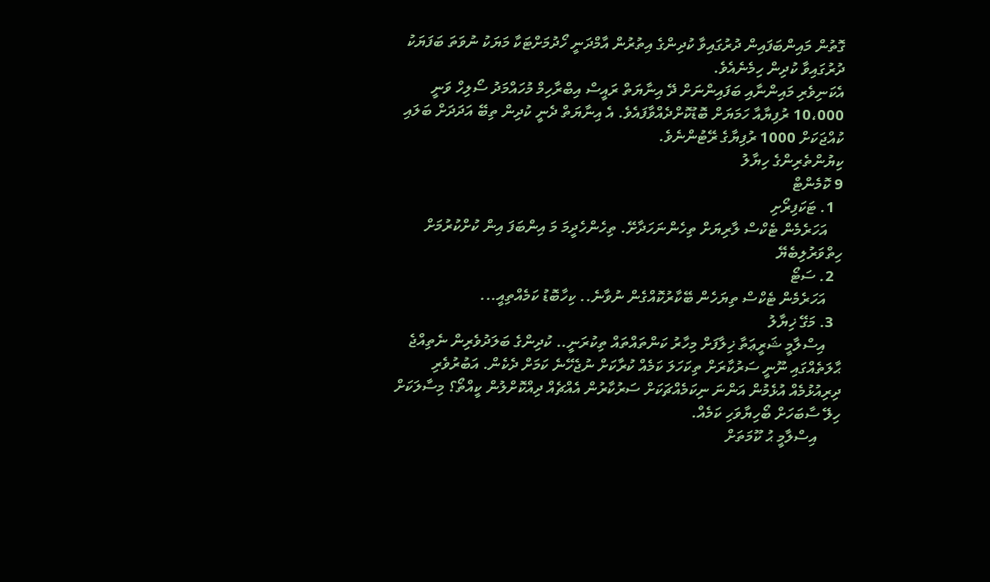ގޮތުން މައިންބަފައިން ދުރުގައިވާ ކުދިންގެ އިތުރުން އާމްދަނީ ހޯދުމަށްޓަކާ މަޔަކު ނުވަތަ ބަފަޔަކު ދުރުގައިވާ ކުދިން ހިމެނެއެވެ.
އެކަނިވެރި މައިންނާއި ބަފައިންނަށް ދޭ އިނާޔަތް ރައީސް އިބްރާހިމް މުހައްމަދު ސޯލިހް ވަނީ 10،000 ރުފިޔާއާ ހަމަޔަށް ބޮޑުކޮށްދެއްވާފައެވެ. އެ އިނާޔަތް ދެނީ ކުދިން ތިބޭ އަދަދަށް ބަލައި ކުއްޖަކަށް 1000 ރުފިޔާގެ ރޭޓުންނެވެ.
ކިޔުންތެރިންގެ ހިޔާލު
9 ކޮމެންޓް
  1. ޓަކަފިރޯށި
    އަހަރެމެން ޓެކްސް ލާރިޔަށް ތިހެންނަހަދާށޭ. ތިހެންހެދީމަ މަ އިންބަފަ އިން ކުށްކުރުމަށް ހިތްވަރުލިބެޔޭ
  2. ސަޓޯ
    އަހަރެމެން ޓެކްސް ތިޔަހެން ބޭކާރުކޮއްގެން ނުވާނެ.. ކިހާބޮޑު ކަމެއްތިއީ...
  3. މަގޭ ޚިޔާލު
    އިސްލާމީ ޝަރީޢަތާ ޚިލާފަށް މިހާރު ކަންތައްތައް ތިކުރަނީ.. ކުދިންގެ ބަލަދުވެރިން ނެތިއްޖެ ޙާލަތެއްގައި ނޫނީ ސަރުކާރަށް ތިކަހަލަ ކަމެއް ކުރާކަށް ނުޖެހޭނެ ކަމަށް ދެކެން. އަބުރުވެރި ދިރިއުޅުމެއް އުޅެމުން އަންނަ ނިކަމެއްޗަކަށް ސަރުކާރުން އެއްޗެއް ދިއްކޮށްލުން ކީއްތޯ؟ މިސާލަކަށް ހިލޭ ސާބަހަށް ބޯހިޔާވަހި ކަމެއް.
      އިސްލާމީ ޙު ކޫމަތަށް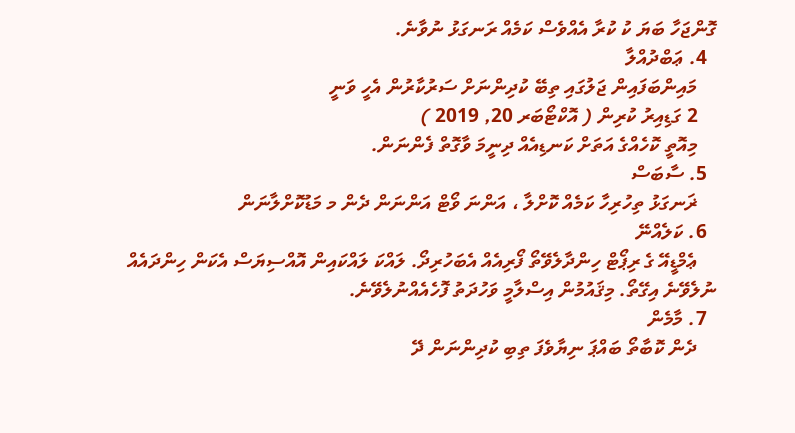ގޮންޖަހާ ބަޔަ ކު ކުރާ އެއްވެސް ކަމެއް ރަނގަޅު ނުވާނެ.
  4. ޢަބްދުއްލާ
    މައިންބަފައިން ޖަލުގައި ތިބޭ ކުދިންނަށް ސަރުކާރުން އެހީ ވަނީ
    2 ގަޑިއިރު ކުރިން ( އޮކްޓޯބަރ 20, 2019 )
    މިއޮތީ ކޮހެއްގެ އަތަށް ކަނޑިއެއް ދިނީމަ ވާގޮތް ފެންނަން.
  5. ސާބަސް
    ޜަނގަޅު ތިހުރިހާ ކަމެއް ކޮށްލާ ، އަންނަ ވޯޓް އަންނަން ދެން މ މަޑުކޮށްލާނަން
  6. ކަލެއްނޭ
    ޢެމްޑީއޭ ގެ ރިޕޯޓް ހިންދާލެވޭތޯ ފޯރިއެއް އެބަހުރިދޯ. ލައްކަ ލައްކައިން އޮއްސިޔަސް އެކަން ހިންދައެއް ނުލެވޭނެ އިގޭތޯ. މިޤައުމުން އިސްލާމީ ވަހުދަތު ފޮހެއެއްނުލެވޭނެ.
  7. މާމެން
    ދެން ކޮބާތޯ ބައްޕަ ނިޔާވެފަ ތިބި ކުދިންނަން ދޭ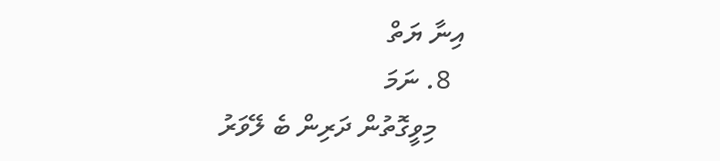އިނާ ޔަތް
  8. ނަމަ
    މިވީގޮތުން ދަރިން ބެ ލޭވަރު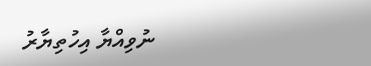ނުވިއްޔާ އިހުތިޔާރު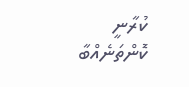ކުރާނީ ކޮންތަނެއްބާ